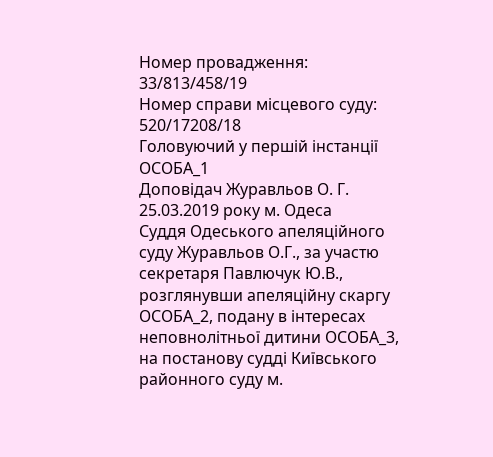Номер провадження: 33/813/458/19
Номер справи місцевого суду: 520/17208/18
Головуючий у першій інстанції ОСОБА_1
Доповідач Журавльов О. Г.
25.03.2019 року м. Одеса
Суддя Одеського апеляційного суду Журавльов О.Г., за участю секретаря Павлючук Ю.В., розглянувши апеляційну скаргу ОСОБА_2, подану в інтересах неповнолітньої дитини ОСОБА_3, на постанову судді Київського районного суду м.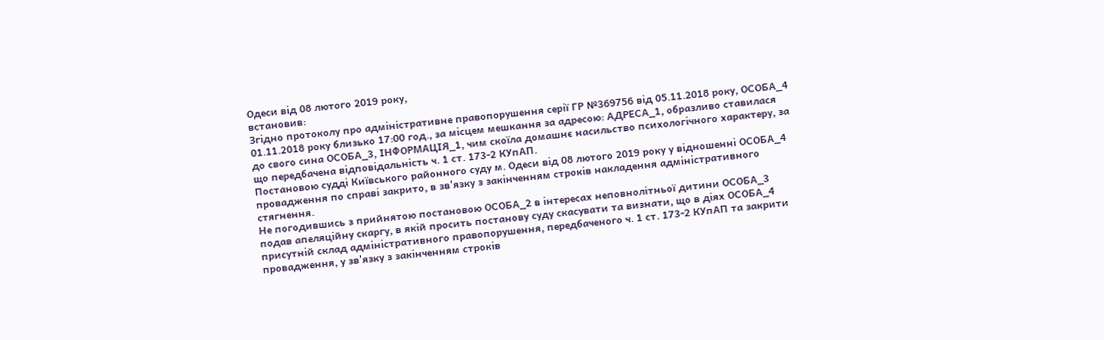Одеси від 08 лютого 2019 року,
встановив:
Згідно протоколу про адміністративне правопорушення серії ГР №369756 від 05.11.2018 року, ОСОБА_4 01.11.2018 року близько 17:00 год., за місцем мешкання за адресою: АДРЕСА_1, образливо ставилася до свого сина ОСОБА_3, ІНФОРМАЦІЯ_1, чим скоїла домашнє насильство психологічного характеру, за що передбачена відповідальність ч. 1 ст. 173-2 КУпАП.
Постановою судді Київського районного суду м. Одеси від 08 лютого 2019 року у відношенні ОСОБА_4 провадження по справі закрито, в зв'язку з закінченням строків накладення адміністративного стягнення.
Не погодившись з прийнятою постановою ОСОБА_2 в інтересах неповнолітньої дитини ОСОБА_3 подав апеляційну скаргу, в якій просить постанову суду скасувати та визнати, що в діях ОСОБА_4 присутній склад адміністративного правопорушення, передбаченого ч. 1 ст. 173-2 КУпАП та закрити провадження, у зв'язку з закінченням строків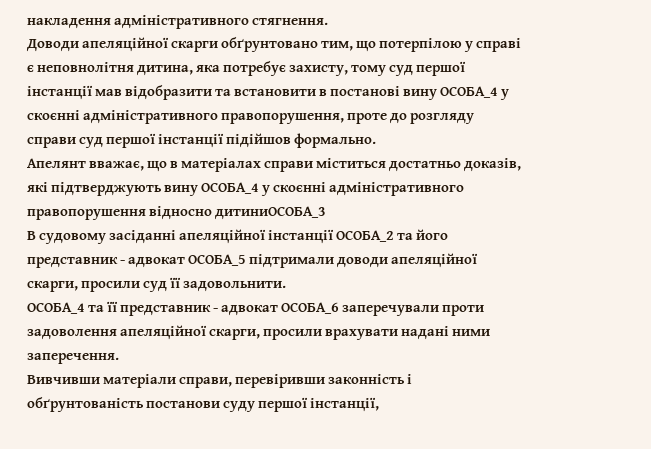накладення адміністративного стягнення.
Доводи апеляційної скарги обґрунтовано тим, що потерпілою у справі є неповнолітня дитина, яка потребує захисту, тому суд першої інстанції мав відобразити та встановити в постанові вину ОСОБА_4 у скоєнні адміністративного правопорушення, проте до розгляду справи суд першої інстанції підійшов формально.
Апелянт вважає, що в матеріалах справи міститься достатньо доказів, які підтверджують вину ОСОБА_4 у скоєнні адміністративного правопорушення відносно дитиниОСОБА_3
В судовому засіданні апеляційної інстанції ОСОБА_2 та його представник - адвокат ОСОБА_5 підтримали доводи апеляційної скарги, просили суд її задовольнити.
ОСОБА_4 та її представник - адвокат ОСОБА_6 заперечували проти задоволення апеляційної скарги, просили врахувати надані ними заперечення.
Вивчивши матеріали справи, перевіривши законність і обґрунтованість постанови суду першої інстанції,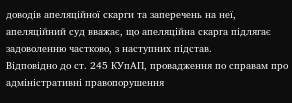доводів апеляційної скарги та заперечень на неї, апеляційний суд вважає, що апеляційна скарга підлягає задоволенню частково, з наступних підстав.
Відповідно до ст. 245 КУпАП, провадження по справам про адміністративні правопорушення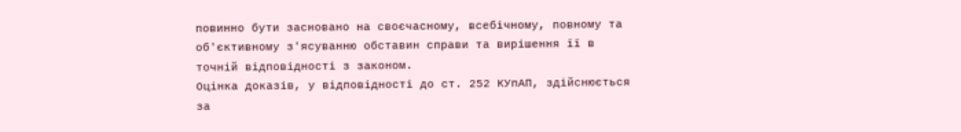повинно бути засновано на своєчасному, всебічному, повному та об'єктивному з'ясуванню обставин справи та вирішення її в точній відповідності з законом.
Оцінка доказів, у відповідності до ст. 252 КУпАП, здійснюється за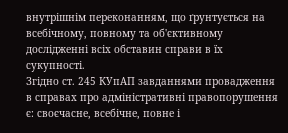внутрішнім переконанням, що ґрунтується на всебічному, повному та об'єктивному дослідженні всіх обставин справи в їх сукупності.
Згідно ст. 245 КУпАП завданнями провадження в справах про адміністративні правопорушення є: своєчасне, всебічне, повне і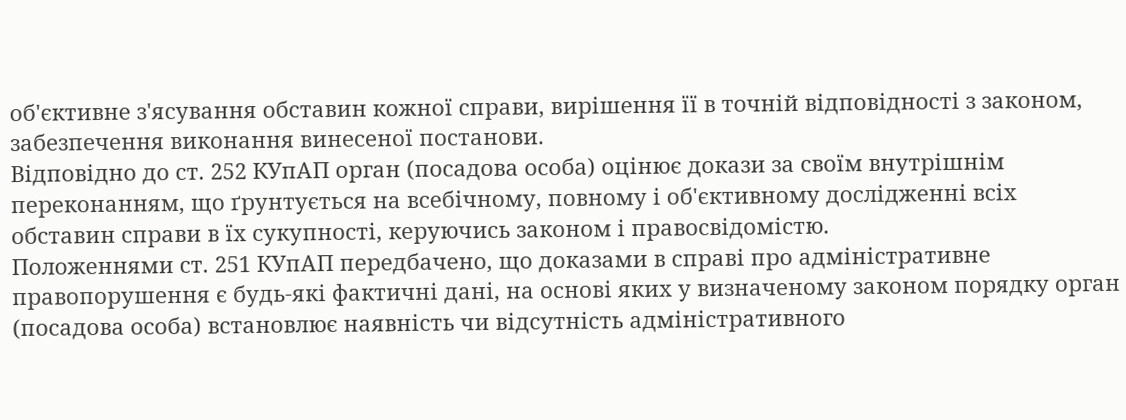об'єктивне з'ясування обставин кожної справи, вирішення її в точній відповідності з законом, забезпечення виконання винесеної постанови.
Відповідно до ст. 252 КУпАП орган (посадова особа) оцінює докази за своїм внутрішнім переконанням, що ґрунтується на всебічному, повному і об'єктивному дослідженні всіх обставин справи в їх сукупності, керуючись законом і правосвідомістю.
Положеннями ст. 251 КУпАП передбачено, що доказами в справі про адміністративне правопорушення є будь-які фактичні дані, на основі яких у визначеному законом порядку орган (посадова особа) встановлює наявність чи відсутність адміністративного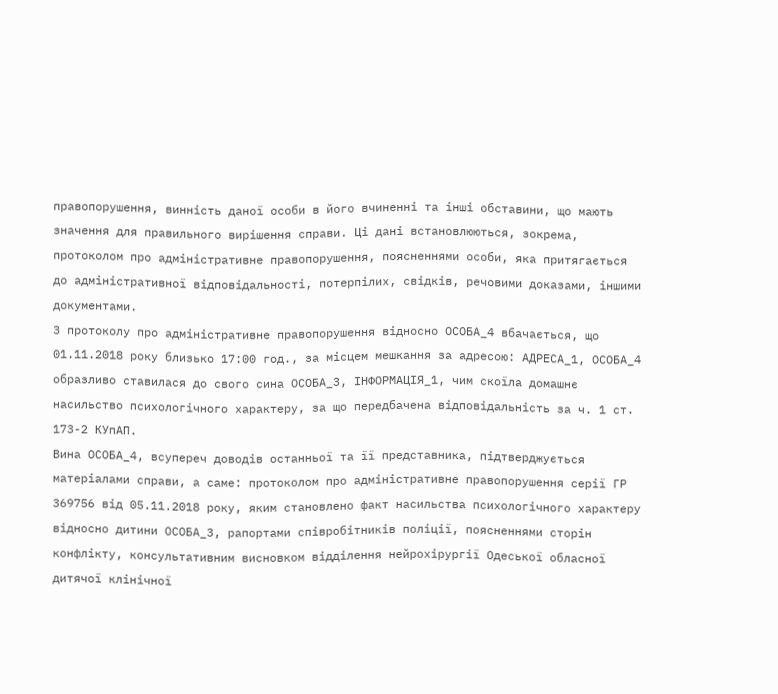правопорушення, винність даної особи в його вчиненні та інші обставини, що мають значення для правильного вирішення справи. Ці дані встановлюються, зокрема, протоколом про адміністративне правопорушення, поясненнями особи, яка притягається до адміністративної відповідальності, потерпілих, свідків, речовими доказами, іншими документами.
З протоколу про адміністративне правопорушення відносно ОСОБА_4 вбачається, що 01.11.2018 року близько 17:00 год., за місцем мешкання за адресою: АДРЕСА_1, ОСОБА_4 образливо ставилася до свого сина ОСОБА_3, ІНФОРМАЦІЯ_1, чим скоїла домашнє насильство психологічного характеру, за що передбачена відповідальність за ч. 1 ст. 173-2 КУпАП.
Вина ОСОБА_4, всупереч доводів останньої та її представника, підтверджується матеріалами справи, а саме: протоколом про адміністративне правопорушення серії ГР 369756 від 05.11.2018 року, яким становлено факт насильства психологічного характеру відносно дитини ОСОБА_3, рапортами співробітників поліції, поясненнями сторін конфлікту, консультативним висновком відділення нейрохірургії Одеської обласної дитячої клінічної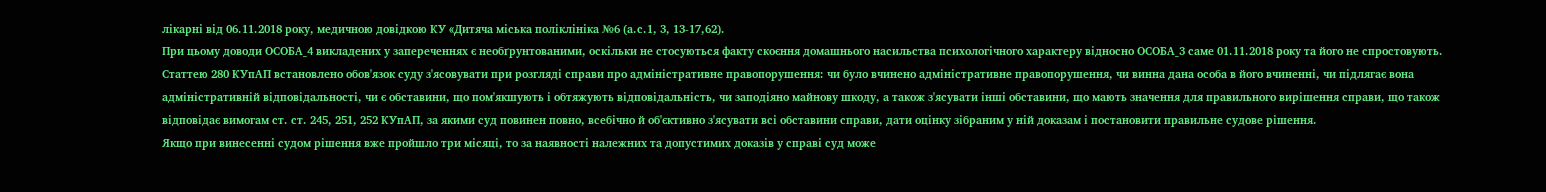лікарні від 06.11.2018 року, медичною довідкою КУ «Дитяча міська поліклініка №6 (а.с.1, 3, 13-17,62).
При цьому доводи ОСОБА_4 викладених у запереченнях є необґрунтованими, оскільки не стосуються факту скоєння домашнього насильства психологічного характеру відносно ОСОБА_3 саме 01.11.2018 року та його не спростовують.
Статтею 280 КУпАП встановлено обов'язок суду з'ясовувати при розгляді справи про адміністративне правопорушення: чи було вчинено адміністративне правопорушення, чи винна дана особа в його вчиненні, чи підлягає вона адміністративній відповідальності, чи є обставини, що пом'якшують і обтяжують відповідальність, чи заподіяно майнову шкоду, а також з'ясувати інші обставини, що мають значення для правильного вирішення справи, що також відповідає вимогам ст. ст. 245, 251, 252 КУпАП, за якими суд повинен повно, всебічно й об'єктивно з'ясувати всі обставини справи, дати оцінку зібраним у ній доказам і постановити правильне судове рішення.
Якщо при винесенні судом рішення вже пройшло три місяці, то за наявності належних та допустимих доказів у справі суд може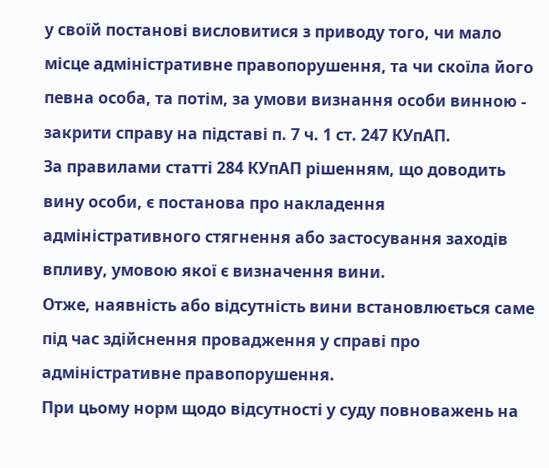у своїй постанові висловитися з приводу того, чи мало місце адміністративне правопорушення, та чи скоїла його певна особа, та потім, за умови визнання особи винною - закрити справу на підставі п. 7 ч. 1 ст. 247 КУпАП.
За правилами статті 284 КУпАП рішенням, що доводить вину особи, є постанова про накладення адміністративного стягнення або застосування заходів впливу, умовою якої є визначення вини.
Отже, наявність або відсутність вини встановлюється саме під час здійснення провадження у справі про адміністративне правопорушення.
При цьому норм щодо відсутності у суду повноважень на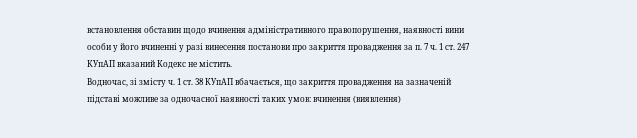встановлення обставин щодо вчинення адміністративного правопорушення, наявності вини особи у його вчиненні у разі винесення постанови про закриття провадження за п. 7 ч. 1 ст. 247 КУпАП вказаний Кодекс не містить.
Водночас, зі змісту ч. 1 ст. 38 КУпАП вбачається, що закриття провадження на зазначеній підставі можливе за одночасної наявності таких умов: вчинення (виявлення)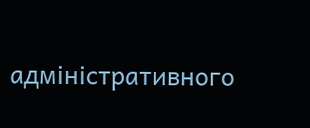адміністративного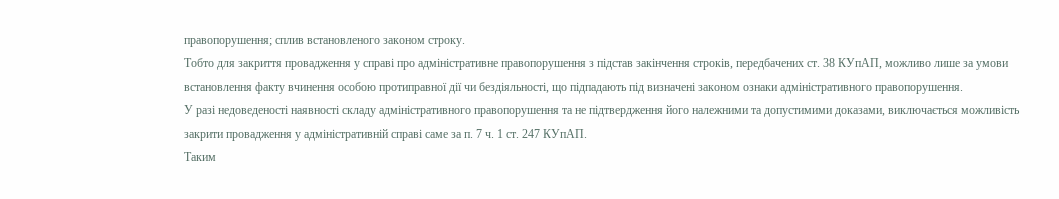правопорушення; сплив встановленого законом строку.
Тобто для закриття провадження у справі про адміністративне правопорушення з підстав закінчення строків, передбачених ст. 38 КУпАП, можливо лише за умови встановлення факту вчинення особою протиправної дії чи бездіяльності, що підпадають під визначені законом ознаки адміністративного правопорушення.
У разі недоведеності наявності складу адміністративного правопорушення та не підтвердження його належними та допустимими доказами, виключається можливість закрити провадження у адміністративній справі саме за п. 7 ч. 1 ст. 247 КУпАП.
Таким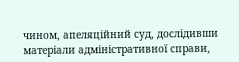чином, апеляційний суд, дослідивши матеріали адміністративної справи,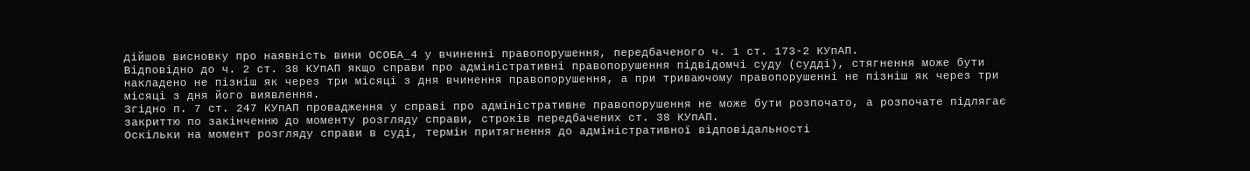дійшов висновку про наявність вини ОСОБА_4 у вчиненні правопорушення, передбаченого ч. 1 ст. 173-2 КУпАП.
Відповідно до ч. 2 ст. 38 КУпАП якщо справи про адміністративні правопорушення підвідомчі суду (судді), стягнення може бути накладено не пізніш як через три місяці з дня вчинення правопорушення, а при триваючому правопорушенні не пізніш як через три місяці з дня його виявлення.
Згідно п. 7 ст. 247 КУпАП провадження у справі про адміністративне правопорушення не може бути розпочато, а розпочате підлягає закриттю по закінченню до моменту розгляду справи, строків передбачених ст. 38 КУпАП.
Оскільки на момент розгляду справи в суді, термін притягнення до адміністративної відповідальності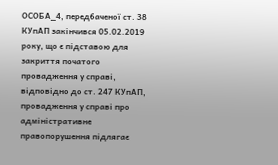ОСОБА_4, передбаченої ст. 38 КУпАП закінчився 05.02.2019 року, що є підставою для закриття початого провадження у справі, відповідно до ст. 247 КУпАП, провадження у справі про адміністративне правопорушення підлягає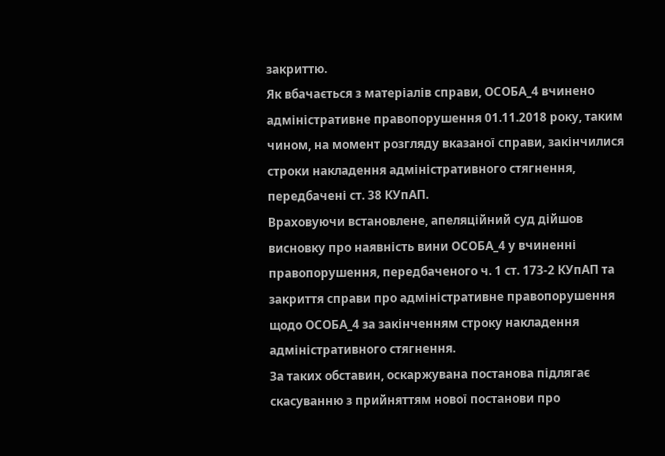закриттю.
Як вбачається з матеріалів справи, ОСОБА_4 вчинено адміністративне правопорушення 01.11.2018 року, таким чином, на момент розгляду вказаної справи, закінчилися строки накладення адміністративного стягнення, передбачені ст. 38 КУпАП.
Враховуючи встановлене, апеляційний суд дійшов висновку про наявність вини ОСОБА_4 у вчиненні правопорушення, передбаченого ч. 1 ст. 173-2 КУпАП та закриття справи про адміністративне правопорушення щодо ОСОБА_4 за закінченням строку накладення адміністративного стягнення.
За таких обставин, оскаржувана постанова підлягає скасуванню з прийняттям нової постанови про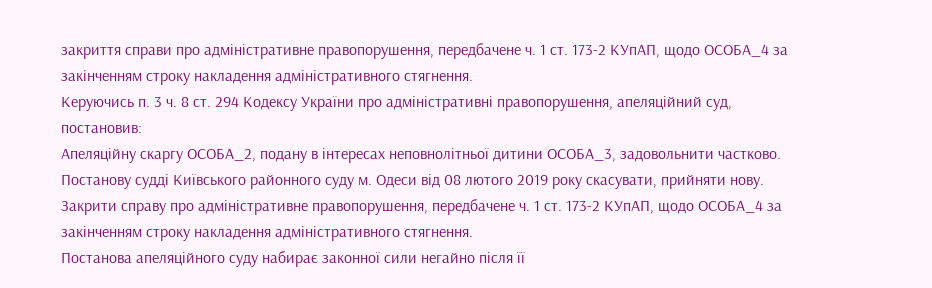закриття справи про адміністративне правопорушення, передбачене ч. 1 ст. 173-2 КУпАП, щодо ОСОБА_4 за закінченням строку накладення адміністративного стягнення.
Керуючись п. 3 ч. 8 ст. 294 Кодексу України про адміністративні правопорушення, апеляційний суд,
постановив:
Апеляційну скаргу ОСОБА_2, подану в інтересах неповнолітньої дитини ОСОБА_3, задовольнити частково.
Постанову судді Київського районного суду м. Одеси від 08 лютого 2019 року скасувати, прийняти нову.
Закрити справу про адміністративне правопорушення, передбачене ч. 1 ст. 173-2 КУпАП, щодо ОСОБА_4 за закінченням строку накладення адміністративного стягнення.
Постанова апеляційного суду набирає законної сили негайно після її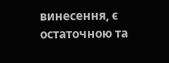винесення, є остаточною та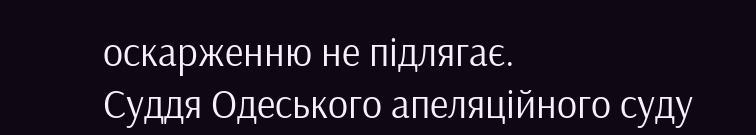оскарженню не підлягає.
Суддя Одеського апеляційного суду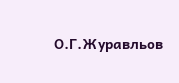О.Г.Журавльов